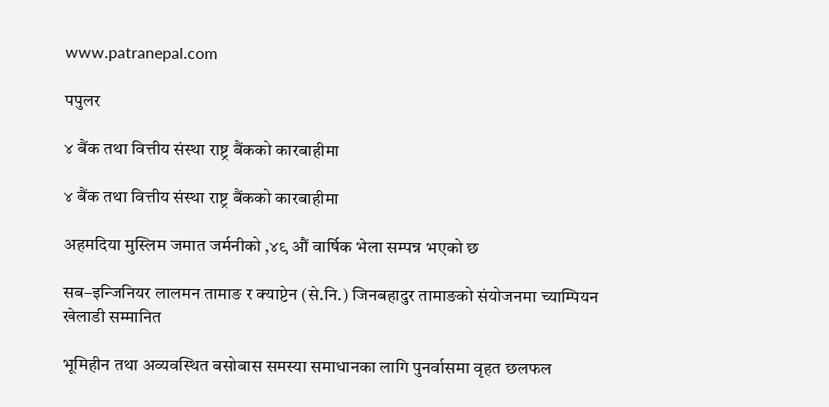www.patranepal.com

पपुलर

४ बैंक तथा वित्तीय संस्था राष्ट्र बैंकको कारबाहीमा

४ बैंक तथा वित्तीय संस्था राष्ट्र बैंकको कारबाहीमा

अहमदिया मुस्लिम जमात जर्मनीको ,४९ औं वार्षिक भेला सम्पन्न भएको छ

सब–इन्जिनियर लालमन तामाङ र क्याप्टेन (से.नि.) जिनबहादुर तामाङको संयोजनमा च्याम्पियन खेलाडी सम्मानित

भूमिहीन तथा अव्यवस्थित बसोबास समस्या समाधानका लागि पुनर्वासमा वृहत छलफल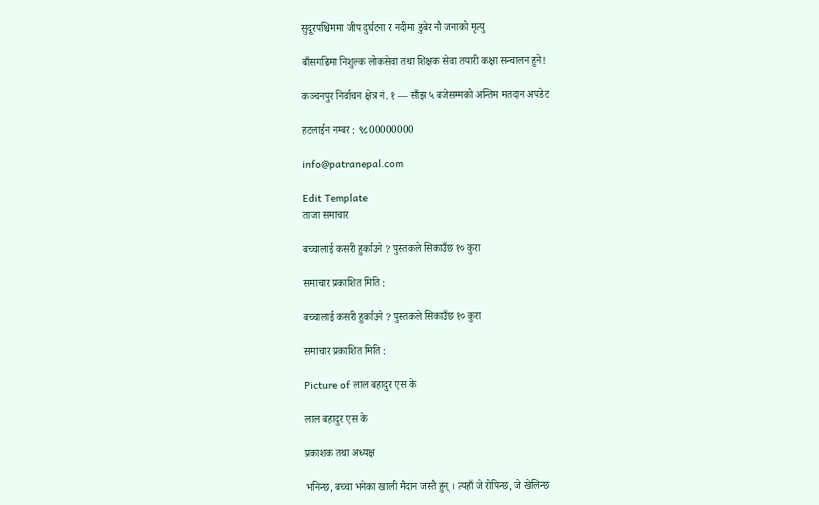सुदूरपश्चिममा जीप दुर्घटना र नदीमा डुबेर नौ जनाको मृत्यु

बाँसगढिमा निशुल्क लोकसेवा तथा शिक्षक सेवा तयारी कक्षा सन्चालन हुने!

कञ्चनपुर निर्वाचन क्षेत्र नं. १ — साँझ ५ बजेसम्मको अन्तिम मतदान अपडेट

हटलाईन नम्बर : ९८00000000

info@patranepal.com

Edit Template
ताजा समाचार

बच्चालाई कसरी हुर्काउने ? पुस्तकले सिकाउँछ १० कुरा

समाचार प्रकाशित मिति :

बच्चालाई कसरी हुर्काउने ? पुस्तकले सिकाउँछ १० कुरा

समाचार प्रकाशित मिति :

Picture of लाल बहादुर एस के

लाल बहादुर एस के

प्रकाशक तथा अध्यक्ष

भनिन्छ, बच्चा भनेका खाली मैदान जस्तै हुन् । त्यहाँ जे रोपिन्छ, जे खेलिन्छ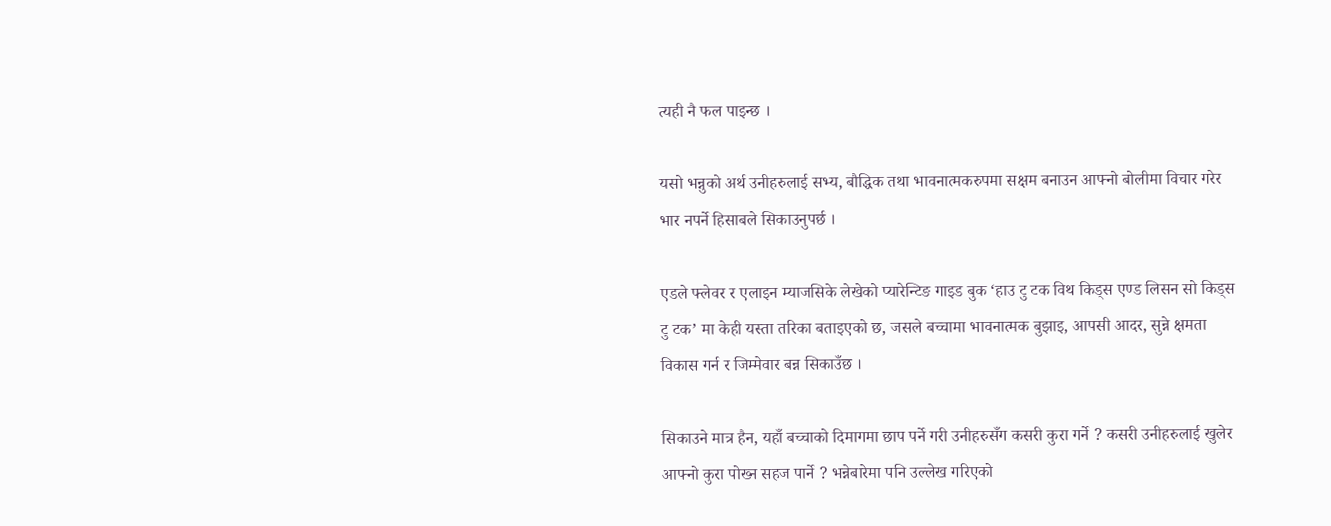त्यही नै फल पाइन्छ ।

यसो भन्नुको अर्थ उनीहरुलाई सभ्य, बौद्धिक तथा भावनात्मकरुपमा सक्षम बनाउन आफ्नो बोलीमा विचार गरेर भार नपर्ने हिसाबले सिकाउनुपर्छ ।

एडले फ्लेवर र एलाइन म्याजसिके लेखेको प्यारेन्टिङ गाइड बुक ‘हाउ टु टक विथ किड्स एण्ड लिसन सो किड्स टु टक’ मा केही यस्ता तरिका बताइएको छ, जसले बच्चामा भावनात्मक बुझाइ, आपसी आदर, सुन्ने क्षमता विकास गर्न र जिम्मेवार बन्न सिकाउँछ ।

सिकाउने मात्र हैन, यहाँ बच्चाको दिमागमा छाप पर्ने गरी उनीहरुसँग कसरी कुरा गर्ने ? कसरी उनीहरुलाई खुलेर आफ्नो कुरा पोख्न सहज पार्ने ? भन्नेबारेमा पनि उल्लेख गरिएको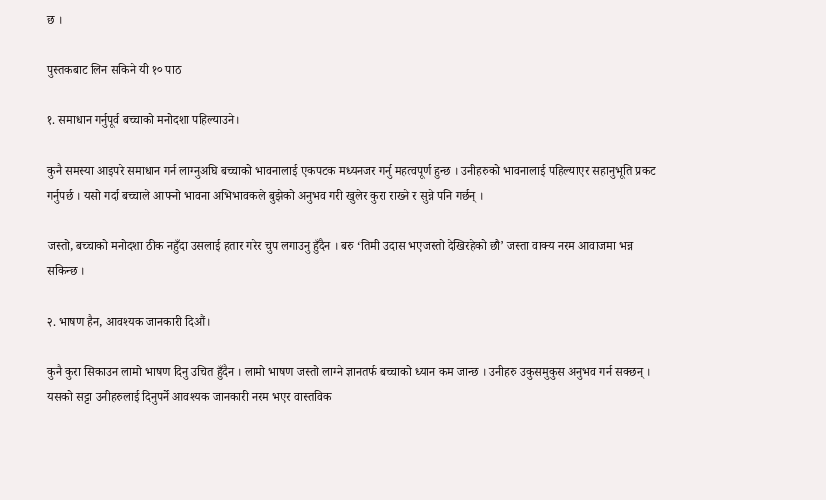छ ।

पुस्तकबाट लिन सकिने यी १० पाठ

१. समाधान गर्नुपूर्व बच्चाको मनोदशा पहिल्याउने।

कुनै समस्या आइपरे समाधान गर्न लाग्नुअघि बच्चाको भावनालाई एकपटक मध्यनजर गर्नु महत्वपूर्ण हुन्छ । उनीहरुको भावनालाई पहिल्याएर सहानुभूति प्रकट गर्नुपर्छ । यसो गर्दा बच्चाले आफ्नो भावना अभिभावकले बुझेको अनुभव गरी खुलेर कुरा राख्ने र सुन्ने पनि गर्छन् ।

जस्तो, बच्चाको मनोदशा ठीक नहुँदा उसलाई हतार गरेर चुप लगाउनु हुँदैन । बरु ‘तिमी उदास भएजस्तो देखिरहेको छौ’ जस्ता वाक्य नरम आवाजमा भन्न सकिन्छ ।

२. भाषण हैन, आवश्यक जानकारी दिऔं।

कुनै कुरा सिकाउन लामो भाषण दिनु उचित हुँदैन । लामो भाषण जस्तो लाग्ने ज्ञानतर्फ बच्चाको ध्यान कम जान्छ । उनीहरु उकुसमुकुस अनुभव गर्न सक्छन् । यसको सट्टा उनीहरुलाई दिनुपर्ने आवश्यक जानकारी नरम भएर वास्तविक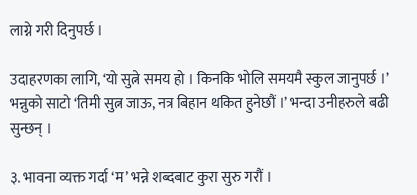लाग्ने गरी दिनुपर्छ ।

उदाहरणका लागि, ‘यो सुत्ने समय हो । किनकि भोलि समयमै स्कुल जानुपर्छ ।’ भन्नुको साटो ‘तिमी सुत्न जाऊ, नत्र बिहान थकित हुनेछौं ।’ भन्दा उनीहरुले बढी सुन्छन् ।

३. भावना व्यक्त गर्दा ‘म’ भन्ने शब्दबाट कुरा सुरु गरौं ।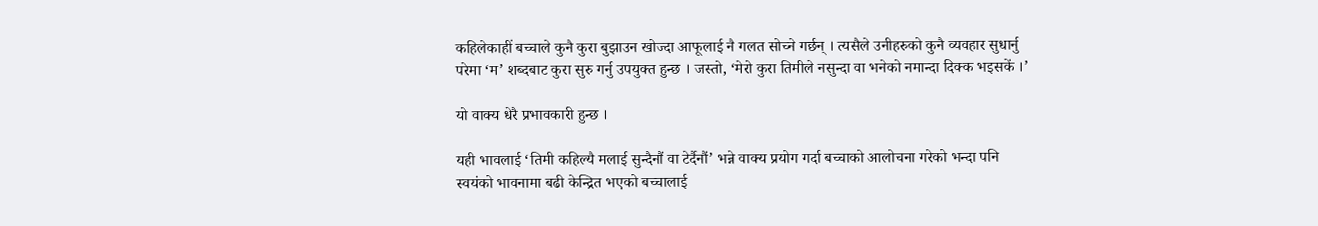कहिलेकाहीं बच्चाले कुनै कुरा बुझाउन खोज्दा आफूलाई नै गलत सोच्ने गर्छन् । त्यसैले उनीहरुको कुनै व्यवहार सुधार्नु परेमा ‘म’ शब्दबाट कुरा सुरु गर्नु उपयुक्त हुन्छ । जस्तो, ‘मेरो कुरा तिमीले नसुन्दा वा भनेको नमान्दा दिक्क भइसकें ।’

यो वाक्य धेरै प्रभावकारी हुन्छ ।

यही भावलाई ‘तिमी कहिल्यै मलाई सुन्दैनौं वा टेर्दैनौं’ भन्ने वाक्य प्रयोग गर्दा बच्चाको आलोचना गरेको भन्दा पनि स्वयंको भावनामा बढी केन्द्रित भएको बच्चालाई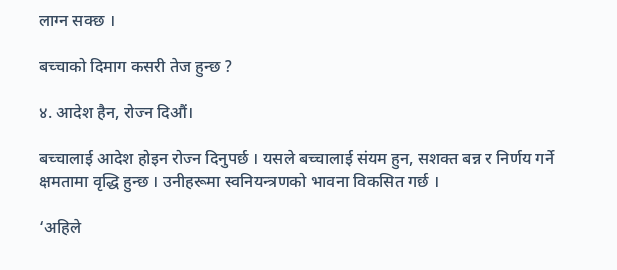लाग्न सक्छ ।

बच्चाको दिमाग कसरी तेज हुन्छ ?

४. आदेश हैन, रोज्न दिऔं।

बच्चालाई आदेश होइन रोज्न दिनुपर्छ । यसले बच्चालाई संयम हुन, सशक्त बन्न र निर्णय गर्ने क्षमतामा वृद्धि हुन्छ । उनीहरूमा स्वनियन्त्रणको भावना विकसित गर्छ ।

‘अहिले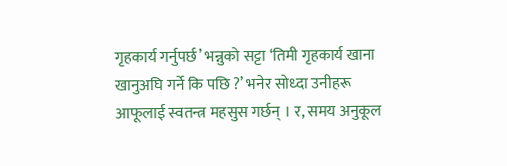गृहकार्य गर्नुपर्छ’ भन्नुको सट्टा ‘तिमी गृहकार्य खाना खानुअघि गर्ने कि पछि ?’ भनेर सोध्दा उनीहरू आफूलाई स्वतन्त्र महसुस गर्छन् । र, समय अनुकूल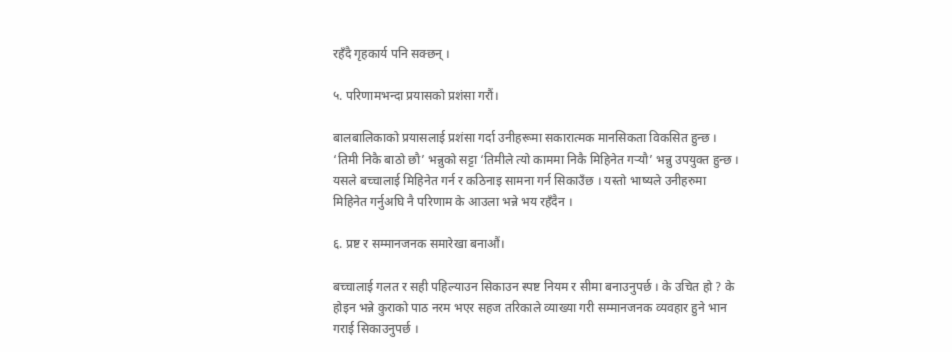रहँदै गृहकार्य पनि सक्छन् ।

५. परिणामभन्दा प्रयासको प्रशंसा गरौं।

बालबालिकाको प्रयासलाई प्रशंसा गर्दा उनीहरूमा सकारात्मक मानसिकता विकसित हुन्छ । ‘तिमी निकै बाठो छौ’ भन्नुको सट्टा ‘तिमीले त्यो काममा निकै मिहिनेत गर्‍यौ’ भन्नु उपयुक्त हुन्छ । यसले बच्चालाई मिहिनेत गर्न र कठिनाइ सामना गर्न सिकाउँछ । यस्तो भाष्यले उनीहरुमा मिहिनेत गर्नुअघि नै परिणाम के आउला भन्ने भय रहँदैन ।

६. प्रष्ट र सम्मानजनक समारेखा बनाऔं।

बच्चालाई गलत र सही पहिल्याउन सिकाउन स्पष्ट नियम र सीमा बनाउनुपर्छ । के उचित हो ? के होइन भन्ने कुराको पाठ नरम भएर सहज तरिकाले व्याख्या गरी सम्मानजनक व्यवहार हुने भान गराई सिकाउनुपर्छ ।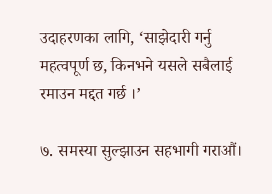उदाहरणका लागि, ‘साझेदारी गर्नु महत्वपूर्ण छ, किनभने यसले सबैलाई रमाउन मद्दत गर्छ ।’

७. समस्या सुल्झाउन सहभागी गराऔं।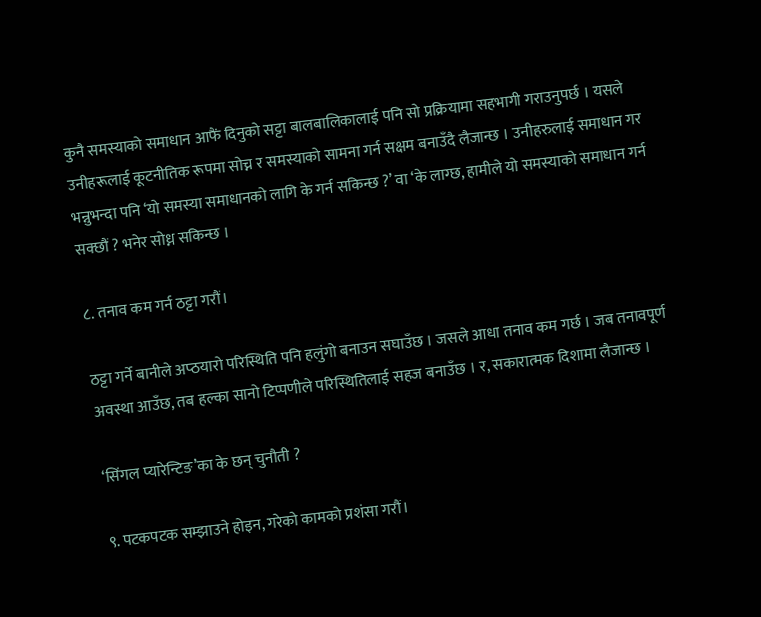कुनै समस्याको समाधान आफैं दिनुको सट्टा बालबालिकालाई पनि सो प्रक्रियामा सहभागी गराउनुपर्छ । यसले उनीहरूलाई कूटनीतिक रूपमा सोच्न र समस्याको सामना गर्न सक्षम बनाउँदै लैजान्छ । उनीहरुलाई समाधान गर भन्नुभन्दा पनि ‘यो समस्या समाधानको लागि के गर्न सकिन्छ ?’ वा ‘के लाग्छ, हामीले यो समस्याको समाधान गर्न सक्छौं ? भनेर सोध्न सकिन्छ ।

८. तनाव कम गर्न ठट्टा गरौं।

ठट्टा गर्ने बानीले अप्ठयारो परिस्थिति पनि हलुंगो बनाउन सघाउँछ । जसले आधा तनाव कम गर्छ । जब तनावपूर्ण अवस्था आउँछ, तब हल्का सानो टिप्पणीले परिस्थितिलाई सहज बनाउँछ । र, सकारात्मक दिशामा लैजान्छ ।

‘सिंगल प्यारेन्टिङ’का के छन् चुनौती ?

९. पटकपटक सम्झाउने होइन, गरेको कामको प्रशंसा गरौं।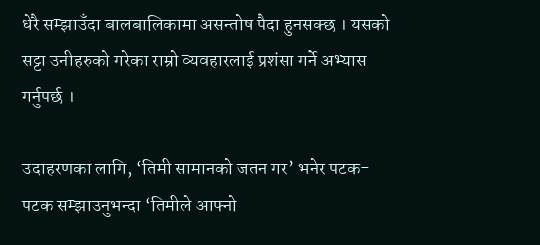धेरै सम्झाउँदा बालबालिकामा असन्तोष पैदा हुनसक्छ । यसको सट्टा उनीहरुको गरेका राम्रो व्यवहारलाई प्रशंसा गर्ने अभ्यास गर्नुपर्छ ।

उदाहरणका लागि, ‘तिमी सामानको जतन गर’ भनेर पटक-पटक सम्झाउनुभन्दा ‘तिमीले आफ्नो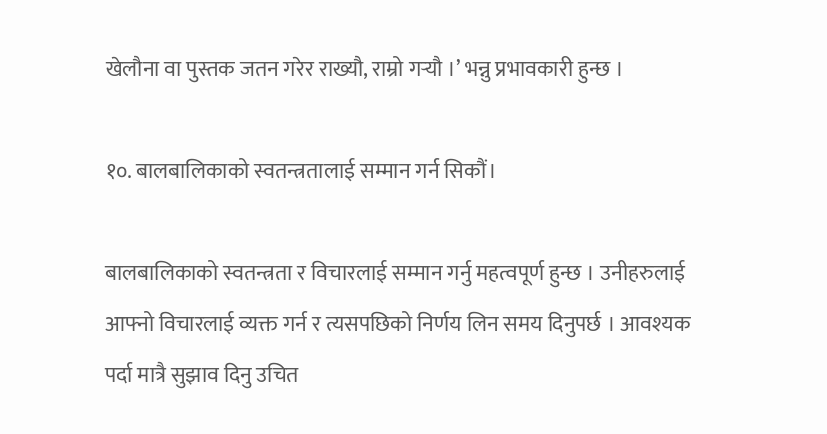खेलौना वा पुस्तक जतन गरेर राख्यौ, राम्रो गर्‍यौ ।’ भन्नु प्रभावकारी हुन्छ ।

१०. बालबालिकाको स्वतन्त्रतालाई सम्मान गर्न सिकौं।

बालबालिकाको स्वतन्त्रता र विचारलाई सम्मान गर्नु महत्वपूर्ण हुन्छ । उनीहरुलाई आफ्नो विचारलाई व्यक्त गर्न र त्यसपछिको निर्णय लिन समय दिनुपर्छ । आवश्यक पर्दा मात्रै सुझाव दिनु उचित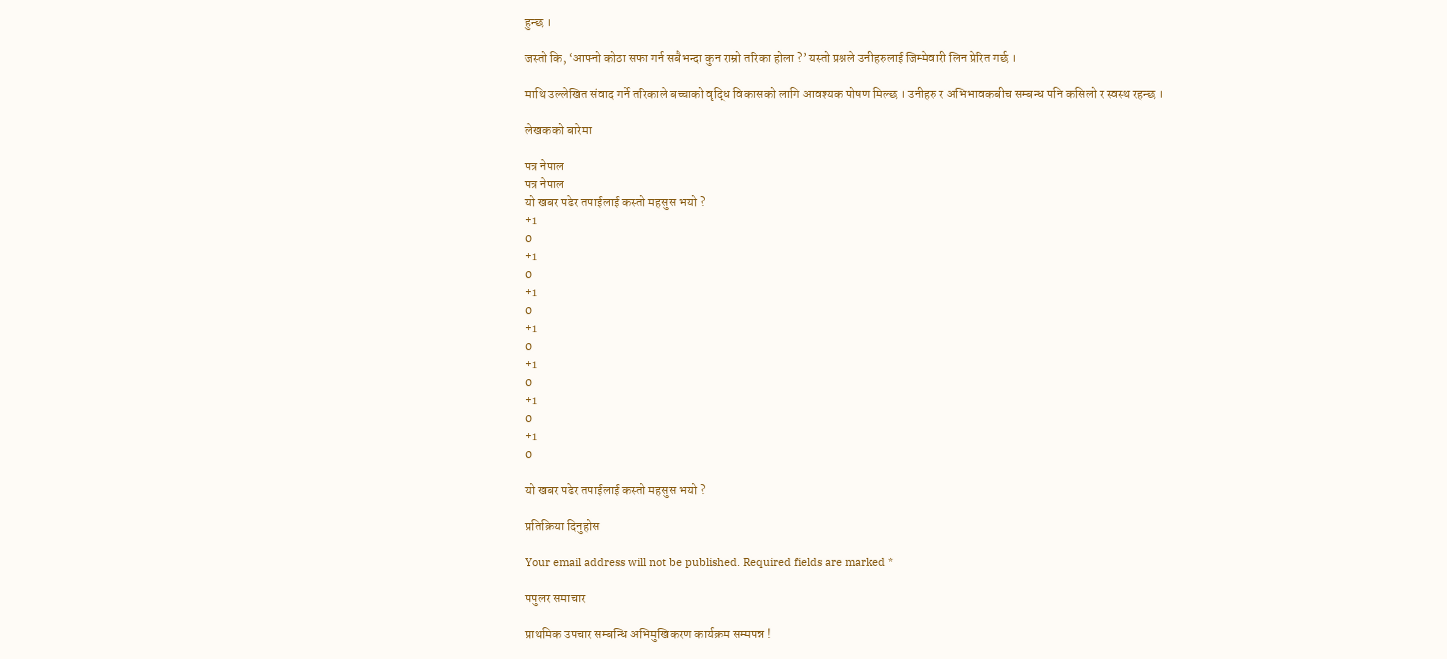हुन्छ ।

जस्तो कि, ‘आफ्नो कोठा सफा गर्न सबैभन्दा कुन राम्रो तरिका होला ?’ यस्तो प्रश्नले उनीहरुलाई जिम्मेवारी लिन प्रेरित गर्छ ।

माथि उल्लेखित संवाद गर्ने तरिकाले बच्चाको वृद्धि विकासको लागि आवश्यक पोषण मिल्छ । उनीहरु र अभिभावकबीच सम्बन्ध पनि कसिलो र स्वस्थ रहन्छ ।

लेखकको बारेमा

पत्र नेपाल
पत्र नेपाल
यो खबर पढेर तपाईलाई कस्तो महसुस भयो ?
+1
0
+1
0
+1
0
+1
0
+1
0
+1
0
+1
0

यो खबर पढेर तपाईलाई कस्तो महसुस भयो ?

प्रतिक्रिया दिनुहोस

Your email address will not be published. Required fields are marked *

पपुलर समाचार

प्राथमिक उपचार सम्बन्धि अभिमुखिकरण कार्यक्रम सम्मपन्न !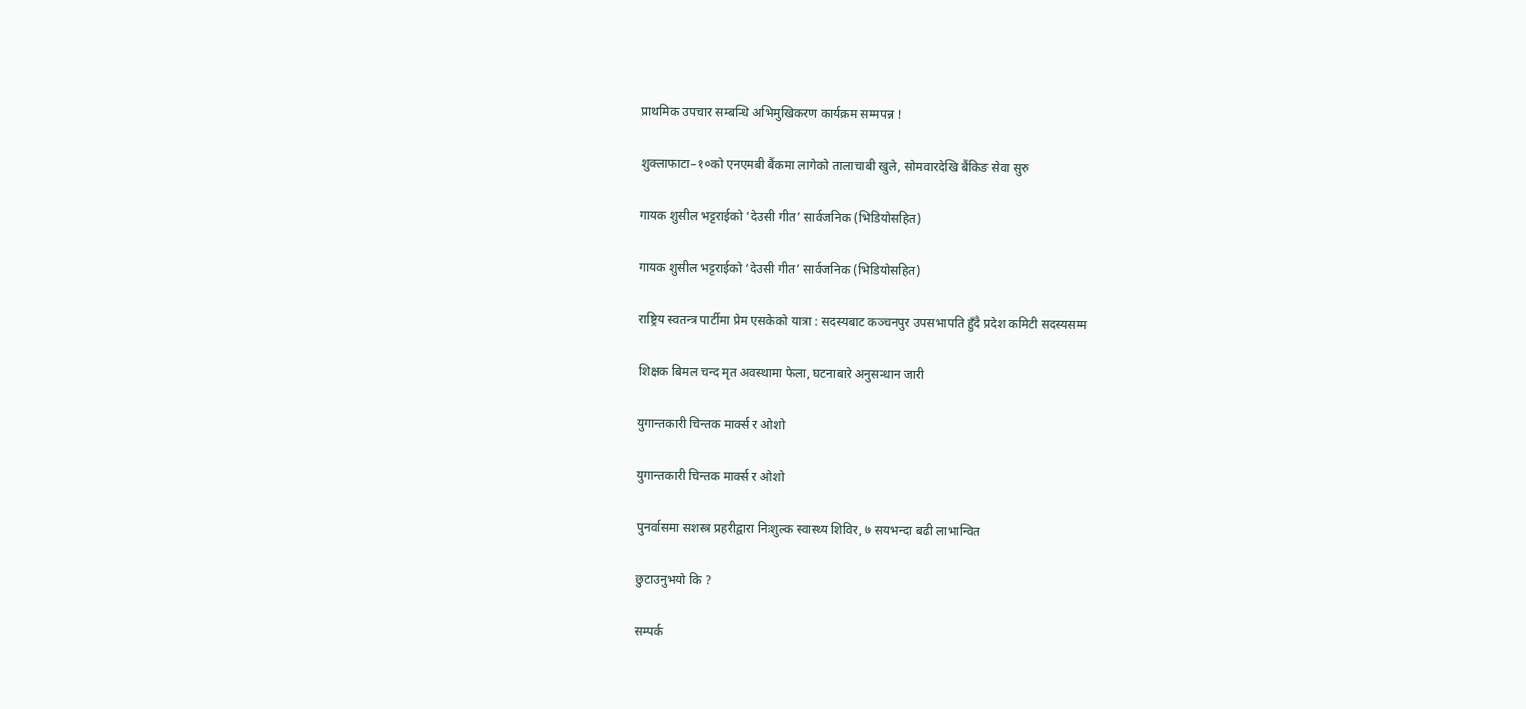प्राथमिक उपचार सम्बन्धि अभिमुखिकरण कार्यक्रम सम्मपन्न !

शुक्लाफाटा–१०को एनएमबी बैंकमा लागेको तालाचाबी खुले, सोमवारदेखि बैंकिङ सेवा सुरु

गायक शुसील भट्टराईको ‘देउसी गीत’ सार्वजनिक (भिडियोसहित)

गायक शुसील भट्टराईको ‘देउसी गीत’ सार्वजनिक (भिडियोसहित)

राष्ट्रिय स्वतन्त्र पार्टीमा प्रेम एसकेको यात्रा : सदस्यबाट कञ्चनपुर उपसभापति हुँदै प्रदेश कमिटी सदस्यसम्म

शिक्षक बिमल चन्द मृत अवस्थामा फेला, घटनाबारे अनुसन्धान जारी

युगान्तकारी चिन्तक मार्क्स र ओशो

युगान्तकारी चिन्तक मार्क्स र ओशो

पुनर्वासमा सशस्त्र प्रहरीद्वारा निःशुल्क स्वास्थ्य शिविर, ७ सयभन्दा बढी लाभान्वित

छुटाउनुभयो कि ?

सम्पर्क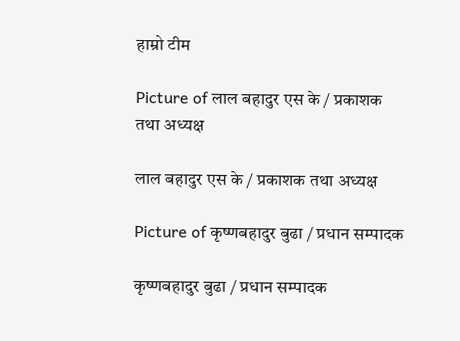हाम्रो टीम

Picture of लाल बहादुर एस के / प्रकाशक तथा अध्यक्ष

लाल बहादुर एस के / प्रकाशक तथा अध्यक्ष

Picture of कृष्णबहादुर बुढा / प्रधान सम्पादक

कृष्णबहादुर बुढा / प्रधान सम्पादक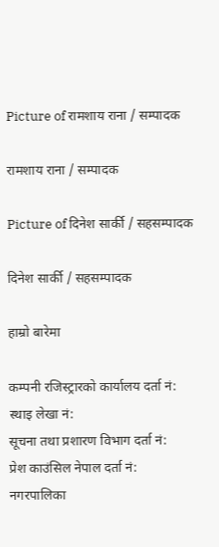Picture of रामशाय राना / सम्पादक

रामशाय राना / सम्पादक

Picture of दिनेश सार्की / सहसम्पादक

दिनेश सार्की / सहसम्पादक

हाम्रो बारेमा

कम्पनी रजिस्ट्रारको कार्यालय दर्ता नं:
स्थाइ लेखा नं:
सूचना तथा प्रशारण विभाग दर्ता नं:
प्रेश काउंसिल नेपाल दर्ता नं:
नगरपालिका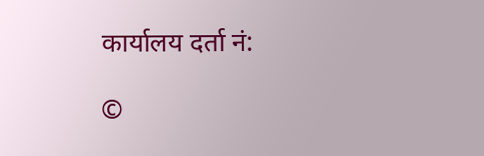कार्यालय दर्ता नं:

©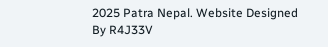2025 Patra Nepal. Website Designed By R4J33V